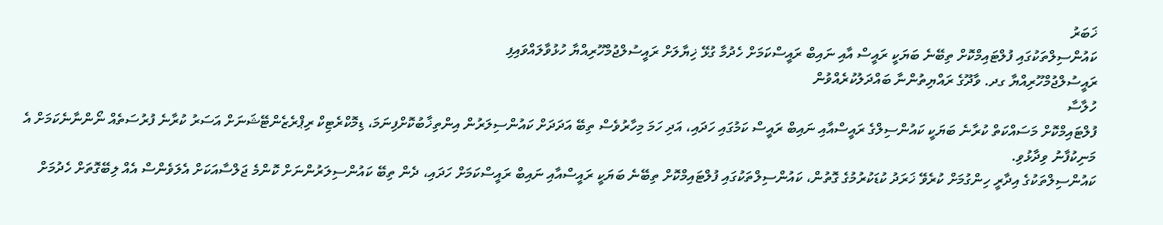ޚަބަރު
ކައުންސިލްތަކުގައި ފުލްޓައިމްކޮށް ތިބޭނެ ބަޔަކީ ރައީސް އާއި ނައިބް ރައީސްކަމަށް ހެދުމާ ގުޅޭ ޚިޔާލަށް ރައީސުލްޖުމްހޫރިއްޔާ ހުޅުވާލައްވައިފި
ރައީސުލްޖުމްހޫރިއްޔާ ގދ. ވާދޫގެ ރައްޔިތުންނާ ބައްދަލުކުރެއްވުން
ހުލާސާ
ފުލްޓައިމްކޮށް މަސައްކަތް ކުރާނެ ބަޔަކީ ކައުންސިލްގެ ރައީސްއާއި ނައިބް ރައީސް ކަމުގައި ހަދައި، އަދި ހަމަ މިހާރުވެސް ތިބޭ އަދަދަށް ކައުންސިލަރުން އިންތިޚާބުކޮށްފިނަމަ، ޑިމޮކްރެޓިކް ރިޕްރެޒެންޓޭޝަނަށް އަސަރު ކުރާނެ ފުރުސަތެއް ނޯންނާނެކަމަށް އެ މަނިކުފާނު ވިދާޅުވި.
ކައުންސިލްތަކުގެ އިދާރީ ހިންގުމަށް ކުރެވޭ ޚަރަދު ކުޑަކުރުމުގެ ގޮތުން، ކައުންސިލްތަކުގައި ފުލްޓައިމްކޮށް ތިބޭނެ ބަޔަކީ ރައީސްއާއި ނައިބް ރައީސްކަމަށް ހަދައި، ދެން ތިބޭ ކައުންސިލަރުންނަށް ކޮންމެ ޖަލްސާއަކަށް އެލަވެންސް އެއް ލިބޭގޮތަށް ހެދުމަށް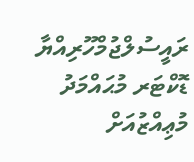ރައީސުލްޖުމްހޫރިއްޔާ ޑޮކްޓަރ މުޙައްމަދު މުޢިއްޒުއަށް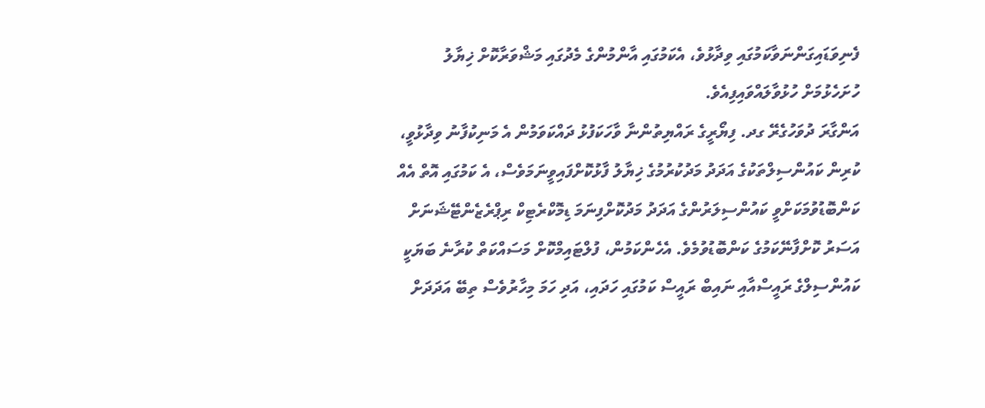ފެނިވަޑައިގަންނަވާކަމުގައި ވިދާޅުވެ، އެކަމުގައި އާންމުންގެ މެދުގައި މަޝްވަރާކޮށް ޚިޔާލު ހުށަހެޅުމަށް ހުޅުވާލައްވައިފިއެވެ.
އަންގާރަ ދުވަހުގެރޭ ގދ. ފިޔޯރީގެ ރައްޔިތުންނާ ވާހަކަފުޅު ދައްކަވަމުން އެ މަނިކުފާނު ވިދާޅުވީ، ކުރިން ކައުންސިލްތަކުގެ އަދަދު މަދުކުރުމުގެ ޚިޔާލު ފާޅުކޮށްފައިވީނަމަވެސް، އެ ކަމުގައި އޮތް އެއް ކަންބޮޑުވުމަކަށްވީ ކައުންސިލަރުންގެ އަދަދު މަދުކޮށްފިނަމަ ޑިމޮކްރެޓިކް ރިޕްރެޒެންޓޭޝަނަށް އަސަރު ކޮށްފާނޭކަމުގެ ކަންބޮޑުވުމެވެ. އެހެންކަމުން، ފުލްޓައިމްކޮށް މަސައްކަތް ކުރާނެ ބަޔަކީ ކައުންސިލްގެ ރައީސްއާއި ނައިބް ރައީސް ކަމުގައި ހަދައި، އަދި ހަމަ މިހާރުވެސް ތިބޭ އަދަދަށް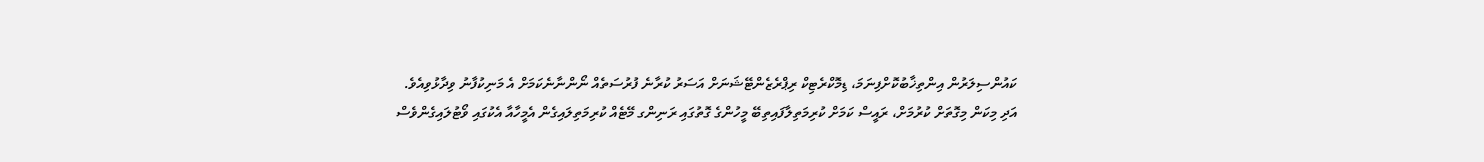ކައުންސިލަރުން އިންތިޚާބުކޮށްފިނަމަ، ޑިމޮކްރެޓިކް ރިޕްރެޒެންޓޭޝަނަށް އަސަރު ކުރާނެ ފުރުސަތެއް ނޯންނާނެކަމަށް އެ މަނިކުފާނު ވިދާޅުވިއެވެ.
އަދި މިކަން މިގޮތަށް ކުރުމަށް، ރައީސް ކަމަށް ކުރިމަތިލާފައިތިބޭ މީހުންގެ ގޮތުގައި ރަނިންގ މޭޓެއް ކުރިމަތިލައިގެން އެމީހާއާ އެކުގައި ވޯޓުލައިގެންވެސް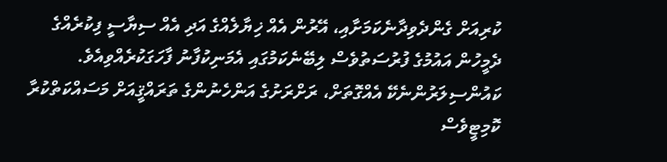ކުރިއަށް ގެންދެވިދާނެކަމަށާއި، އޭރުން އެއް ޚިޔާލެއްގެ އަދި އެއް ސިޔާސީ ފިކުރެއްގެ ދެމީހުން އައުމުގެ ފުރުސަތުވެސް ލިބޭނެކަމުގައި އެމަނިކުފާނު ފާހަގަކުރެއްވިއެވެ.
ކައުންސިލަރުންނެކޭ އެއްގޮތަށް، ރަށްރަށުގެ އަންހެނުންގެ ތަރައްޤީއަށް މަސައްކަތްކުރާ ކޮމިޓީވެސް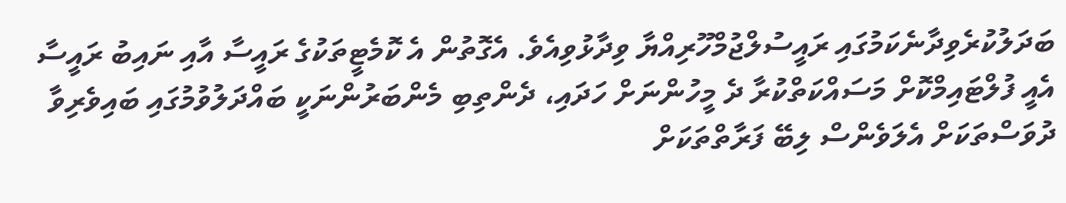ބަދަލުކުރެވިދާނެކަމުގައި ރައީސުލްޖުމްހޫރިއްޔާ ވިދާޅުވިއެވެ. އެގޮތުން އެ ކޮމެޓީތަކުގެ ރައީސާ އާއި ނައިބު ރައީސާ އެއީ ފުލްޓައިމްކޮށް މަސައްކަތްކުރާ ދެ މީހުންނަށް ހަދައި، ދެންތިބި މެންބަރުންނަކީ ބައްދަލުވުމުގައި ބައިވެރިވާ ދުވަސްތަކަށް އެލަވެންސް ލިބޭ ފަރާތްތަކަށް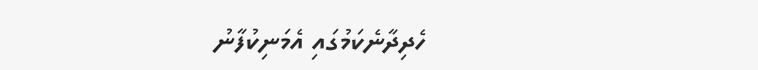ހެދިދާނެކަމުގައި އެމަނިކުފާނު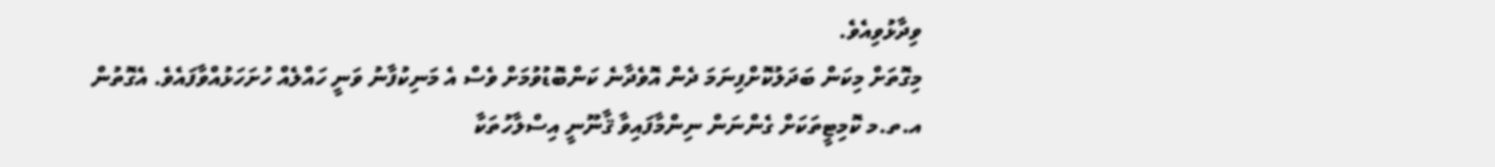ވިދާޅުވިއެވެ.
މިގޮތަށް މިކަން ބަދަލުކޮށްފިނަމަ ދެން އޮވެދާނެ ކަންބޮޑުވުމަށް ވެސް އެ މަނިކުފާނު ވަނީ ހައްލެއް ހުށަހަޅުއްވާފައެވެ. އެގޮތުން އ.ތ.މ ކޮމިޓީތަކަށް ގެންނަން ނިންމާފައިވާ ޤާނޫނީ އިސްލާހުތަކާ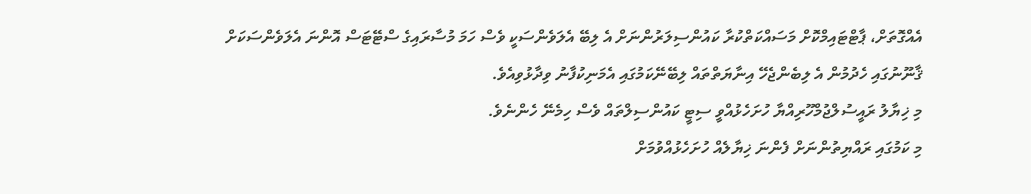އެއްގޮތަށް، ޕާޓްޓައިމްކޮށް މަސައްކަތްކުރާ ކައުންސިލަރުންނަށް އެ ލިބޭ އެލަވެންސަކީ ވެސް ހަމަ މުސާރައިގެ ސްޓޭޓަސް އޮންނަ އެލަވެންސަކަށް ޤާނޫނުގައި ހެދުމުން އެ ލިބެންޖެހޭ އިނާޔަތްތައް ލިބޭނޭކަމުގައި އެމަނިކުފާނު ވިދާޅުވިއެވެ.
މި ޚިޔާލު ރައީސުލްޖުމްހޫރިއްޔާ ހުށަހެޅުއްވީ ސިޓީ ކައުންސިލްތައް ވެސް ހިމެނޭ ހެންނެވެ.
މި ކަމުގައި ރައްޔިތުންނަށް ފެންނަ ޚިޔާލެއް ހުށަހެޅުއްވުމަށް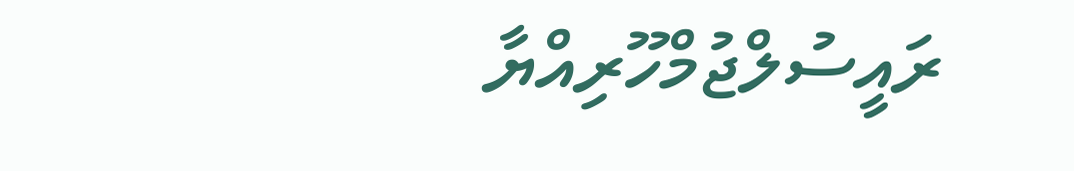ރައީސުލްޖުމްހޫރިއްޔާ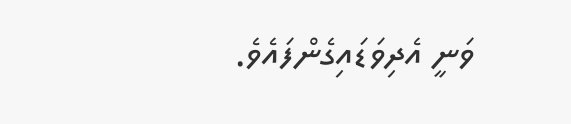ވަނީ އެދިވަޑައިގެންފައެވެ.